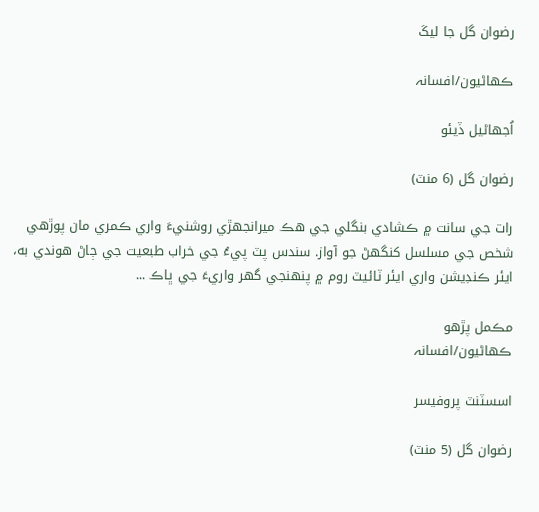رضوان گل جا ليکَ

ڪهاڻيون/افسانہ

اُجھاڻيل ڏيئو

رضوان گل (6 منٽ)

رات جي سانت ۾ ڪشادي بنگلي جي هڪ ميرانجهڙي روشنيءَ واري ڪمري مان پوڙهي شخص جي مسلسل کنگهڻ جو آواز. سندس پٽ پيءُ جي خراب طبعيت جي ڄاڻ هوندي به، ايئر ڪنڊيشن واري ايئر ٽائيٽ روم ۾ پنهنجي گهر واريءَ جي ڀاڪ ...

مڪمل پڙھو
ڪهاڻيون/افسانہ

اسسٽنٽ پروفيسر

رضوان گل (5 منٽ)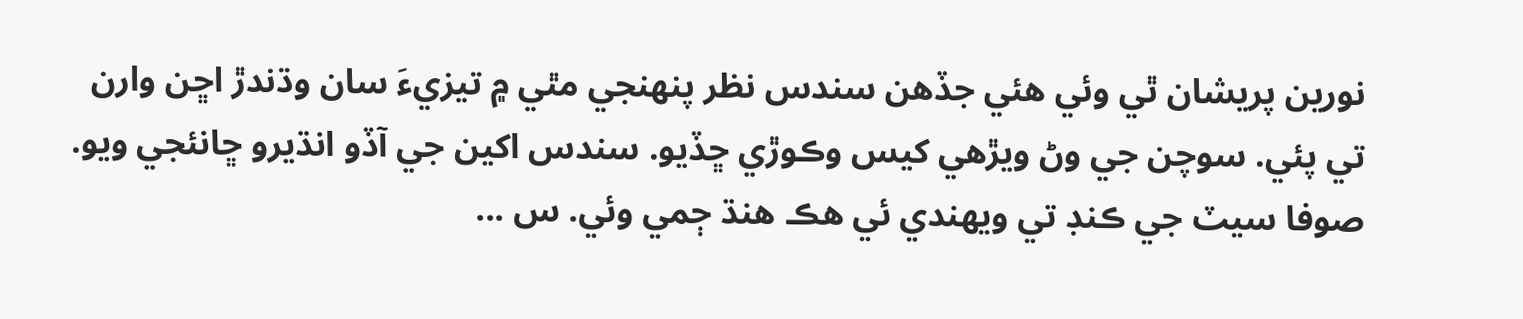نورين پريشان ٿي وئي هئي جڏهن سندس نظر پنهنجي مٿي ۾ تيزيءَ سان وڌندڙ اڇن وارن تي پئي. سوچن جي وڻ ويڙهي کيس وڪوڙي ڇڏيو. سندس اکين جي آڏو انڌيرو ڇانئجي ويو. صوفا سيٽ جي ڪنڊ تي ويهندي ئي هڪ هنڌ ڄمي وئي. س ...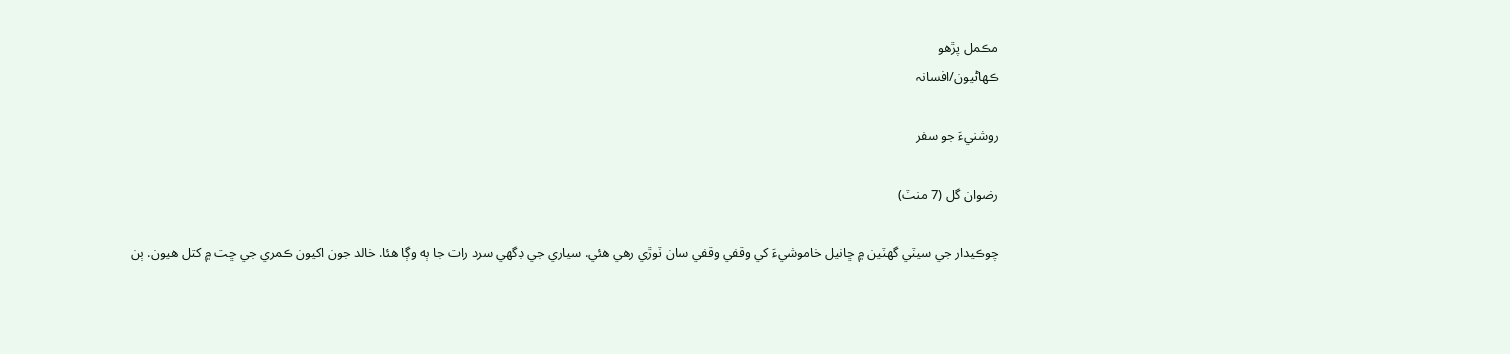مڪمل پڙھو
ڪهاڻيون/افسانہ

روشنيءَ جو سفر

رضوان گل (7 منٽ)

چوڪيدار جي سيٽي گھٽين ۾ ڇانيل خاموشيءَ کي وقفي وقفي سان ٽوڙي رهي هئي. سياري جي ڊگھي سرد رات جا ٻه وڳا هئا. خالد جون اکيون ڪمري جي ڇت ۾ کتل هيون. ٻن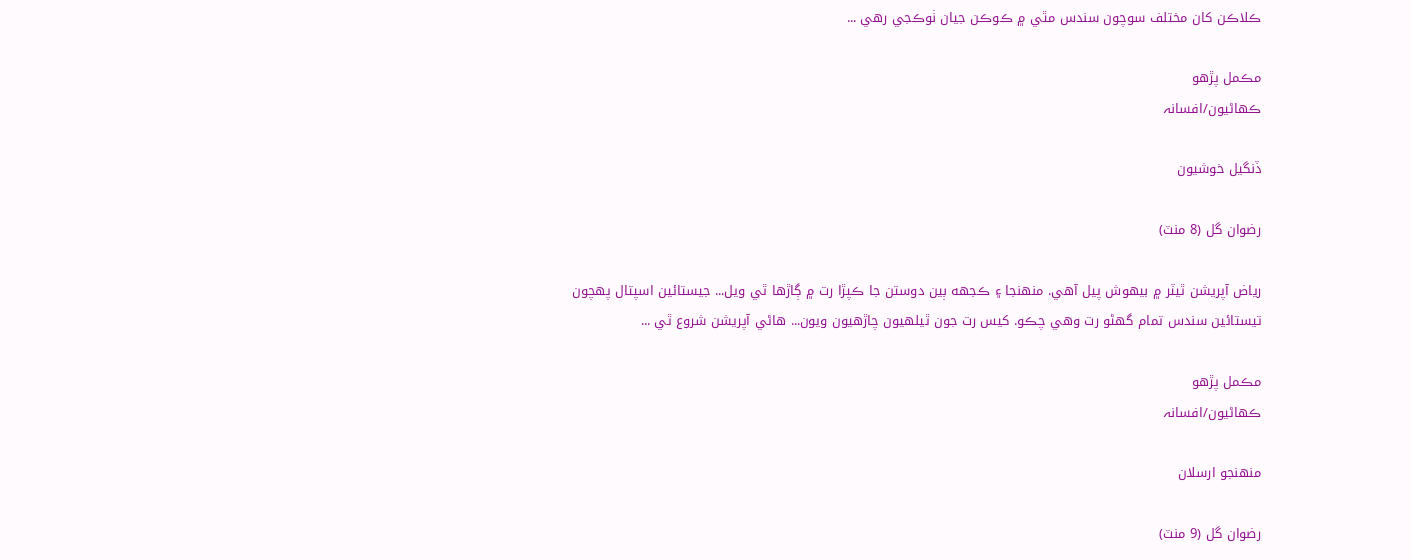ڪلاڪن کان مختلف سوچون سندس مٿي ۾ ڪوڪن جيان ٺوڪجي رهي ...

مڪمل پڙھو
ڪهاڻيون/افسانہ

ڏنگيل خوشيون

رضوان گل (8 منٽ)

رياض آپريشن ٿيٽر ۾ بيهوش پيل آهي. منهنجا ۽ ڪجهه ٻين دوستن جا ڪپڙا رت ۾ ڳاڙها ٿي ويل... جيستائين اسپتال پهچون تيستائين سندس تمام گھڻو رت وهي چڪو. کيس رت جون ٿيلهيون چاڙهيون ويون... هاڻي آپريشن شروع ٿي ...

مڪمل پڙھو
ڪهاڻيون/افسانہ

منهنجو ارسلان

رضوان گل (9 منٽ)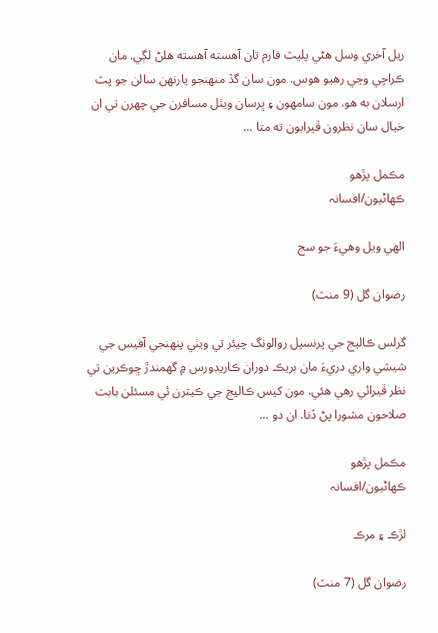ريل آخري وسل هڻي پليٽ فارم تان آهسته آهسته هلڻ لڳي. مان ڪراچي وڃي رهيو هوس. مون سان گڏ منهنجو يارنهن سالن جو پٽ ارسلان به هو. مون سامهون ۽ ڀرسان ويٺل مسافرن جي چهرن تي ان خيال سان نظرون ڦيرايون ته متا ...

مڪمل پڙھو
ڪهاڻيون/افسانہ

الهي ويل وهيءَ جو سج

رضوان گل (9 منٽ)

گرلس ڪاليج جي پرنسپل روالونگ چيئر تي ويٺي پنهنجي آفيس جي شيشي واري دريءَ مان بريڪ دوران ڪاريڊورس ۾ گهمندڙ ڇوڪرين تي نظر ڦيرائي رهي هئي. مون کيس ڪاليج جي ڪيترن ئي مسئلن بابت صلاحون مشورا پڻ ڏنا. ان دو ...

مڪمل پڙھو
ڪهاڻيون/افسانہ

لڙڪ ۽ مرڪ

رضوان گل (7 منٽ)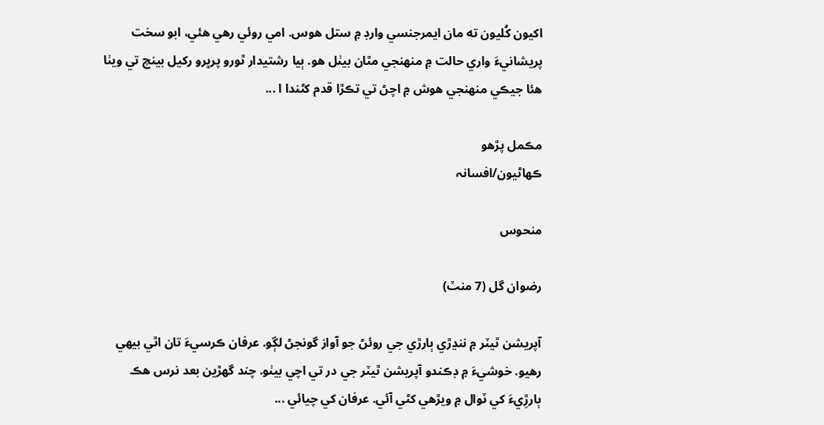اکيون کُليون ته مان ايمرجنسي وارڊ ۾ ستل هوس. امي روئي رهي هئي، ابو سخت پريشانيءَ واري حالت ۾ منهنجي مٿان بيٺل هو. ٻيا رشتيدار ٿورو پرڀرو رکيل بينچ تي ويٺا هئا جيڪي منهنجي هوش ۾ اچڻ تي تڪڙا قدم کڻندا ا ...

مڪمل پڙھو
ڪهاڻيون/افسانہ

منحوس

رضوان گل (7 منٽ)

آپريشن ٿيٽر ۾ ننڍڙي ٻارڙي جي روئڻ جو آواز گونجڻ لڳو. عرفان ڪرسيءَ تان اٿي بيهي رهيو. خوشيءَ ۾ ڊڪندو آپريشن ٿيٽر جي در تي اچي بيٺو. چند گھڙين بعد نرس هڪ ٻارڙِيءَ کي ٽوال ۾ ويڙهي کڻي آئي. عرفان کي چيائي ...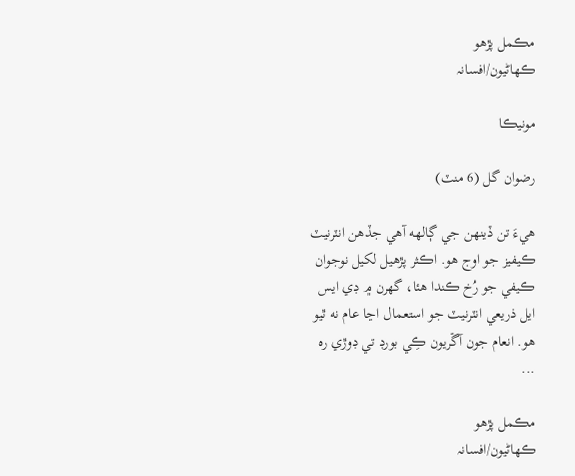مڪمل پڙھو
ڪهاڻيون/افسانہ

مونيڪا

رضوان گل (6 منٽ)

هيءَ تن ڏينهن جي ڳالهه آهي جڏهن انٽرنيٽ ڪيفيز جو اوج هو. اڪثر پڙهيل لکيل نوجوان ڪيفي جو رُخ ڪندا هئا، گھرن ۾ ڊي ايس ايل ذريعي انٽرنيٽ جو استعمال اڃا عام نه ٿيو هو. انعام جون آڱريون ڪِي بورڊ تي ڊوڙي ره ...

مڪمل پڙھو
ڪهاڻيون/افسانہ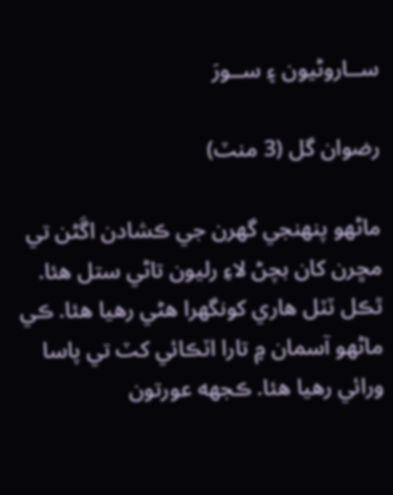ســاروڻيون ۽ ســورَ

رضوان گل (3 منٽ)

ماڻهو پنهنجي گھرن جي ڪشادن اڱڻن تي مڇرن کان بچڻ لاءِ رليون تاڻي ستل هئا. ٿڪل ٽٽل هاري کونگھرا هڻي رهيا هئا. ڪي ماڻهو آسمان ۾ تارا اٽڪائي کٽ تي پاسا ورائي رهيا هئا. ڪجهه عورتون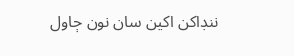ننڊاکن اکين سان نون ڄاول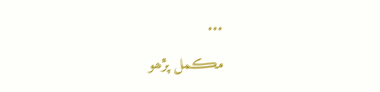...

مڪمل پڙھو